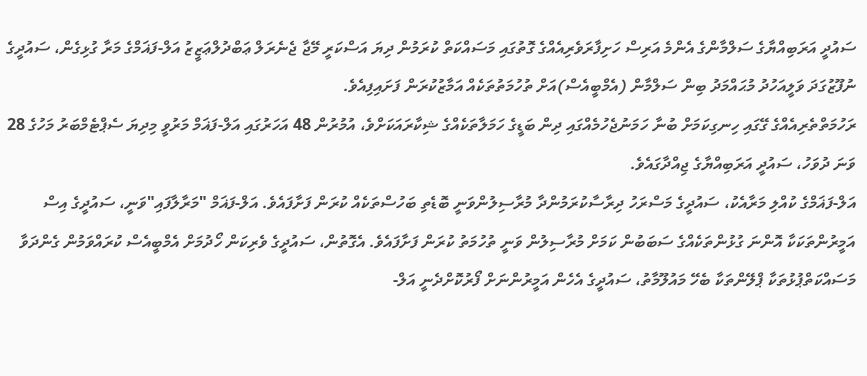ސައުދީ އަރަބިއްޔާގެ ސަލްމާންގެ އެންމެ އަރިސް ހަށިފާރަވެރިއެއްގެ ގޮތުގައި މަސައްކަތް ކުރަމުން ދިޔަ އަސްކަރީ މޭޖާ ޖެނެރަލް ޢަބްދުލްޢަޒީޒު އަލް-ފަޣަމްގެ މަރާ ގުޅިގެން، ސައުދީގެ ނުފޫޒުގަދަ ވަލީއަހުދު މުޙައްމަދު ބިން ސަލްމާން (އެމްބީއެސް)އަށް ތުހުމަތުތަކެއް އަމާޒުކުރަން ފަށައިފިއެވެ.
ރަހުމަތްތެރިއެއްގެ ގޭގައި ހިނގިކަމަށް ބުނާ ހަމަނުޖެހުމެއްގައި ދިން ބަޑީގެ ހަމަލާތަކެއްގެ ޝިކާރައަކަށްވެ، އުމުރުން 48 އަހަރުގައި އަލް-ފަޣަމް މަރުވީ މިދިޔަ ސެޕްޓެމްބަރު މަހުގެ 28 ވަނަ ދުވަހު، ސައުދީ އަރަބިއްޔާގެ ޖިއްދާގައެވެ.
އަލް-ފަޣަމްގެ ކުއްލި މަރާއެކު، ސައުދީގެ މަސްރަހު ދިރާސާކުރަމުންދާ މުރާސިލުންވަނީ ބޮޑެތި ބަހުސްތަކެއް ކުރަން ފަށާފައެވެ. އަލް-ފަޣަމް "މަރާލާފައި"ވަނީ، ސައުދީގެ އިސް އަމީރުންތަކަކާ އޮންނަ ގުޅުންތަކެއްގެ ސަބަބުން ކަމަށް މުރާސިލުން ވަނީ ތުހުމަތު ކުރަން ފަށާފައެވެ. އެގޮތުން، ސައުދީގެ ވެރިކަން ހޯދުމަށް އެމްބީއެސް ކުރައްވަމުން ގެންދަވާ މަސައްކަތްޕުޅުތަކާ ޕްލޭންތަކާ ބެހޭ މައުލޫމާތު، ސައުދީގެ އެހެން އަމީރުންނަށް ފޯރުކޮށްދެނީ އަލް-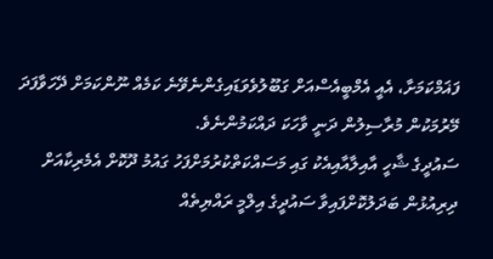ފަޣަމްކަމަށާ، އެއީ އެމްބީއެސްއަށް ގަބޫލުވެވަޑައިގެންނެވޭނެ ކަމެއް ނޫންކަމަށް ދޭހަވާފަދަ މޭރުމަކުން މުރާސިލުން ދަނީ ވާހަކަ ދައްކަމުންނެވެ.
ސައުދީގެ ޝާހީ އާއިލާއާއިއެކު ގައި މަސައްކަތްކުރުމަށްފަހު ގައުމު ދޫކޮށް އެމެރިކާއަށް ދިރިއުޅުން ބަދަލުކޮށްފައިވާ ސައުދީގެ އިލްމީ ރައްޔިތެއް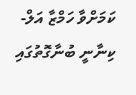ކަމަށްވާ ހަމްޒާ އަލް-ކިނާނީ ބުނާގޮތުގައި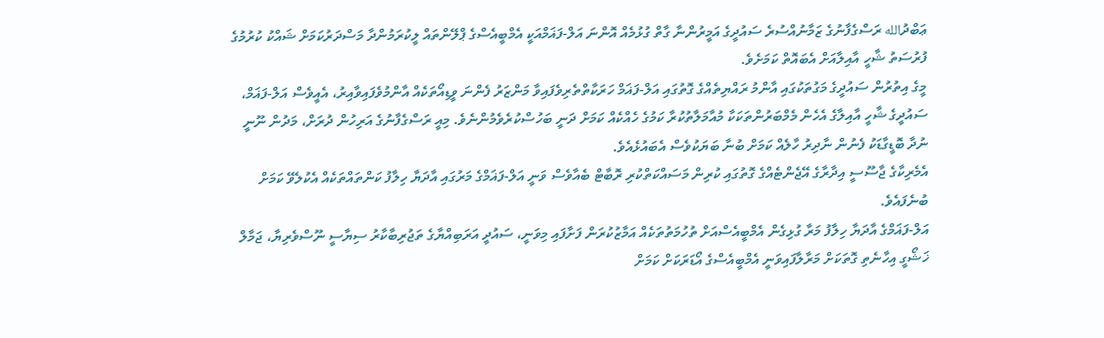ޢަބްދުالله ރަސްގެފާނުގެ ޒަމާނުއްސުރެ ސައުދީގެ އަމީރުންނާ ގާތް ގުޅުމެއް އޮންނަ އަލް-ފަޣަމްއަކީ އެމްބީއެސްގެ ޕްލޭންތައް ލީކުރަމުންދާ މަސްދަރުކަމަށް ޝައްކު ކުރުމުގެ ފުރުސަތު ޝާހީ އާއިލާއަށް އެބައޮތް ކަމަށެވެ.
މީގެ އިތުރުން ސައުދީގެ މަގުތަކުގައި އާންމު ރައްޔިތެއްގެ ގޮތުގައި އަލް-ފަޣަމް ހަރަކާތްތެރިވެފައިވާ މަންޒަރު ފެންނަ ވީޑިއޯތަކެއް އާންމުވެފައިވާއިރު، އެއީވެސް އަލް-ފަޣަމް، ސައުދީގެ ޝާހީ އާއިލާގެ އެހެން މެމްބަރުންތަކަކާ މުއާމަލާތުކުރާ ކަމުގެ ހެއްކެއް ކަމަށް ދަނީ ބަހުސްކުރެވެމުންނެވެ. މިއީ ރަސްގެފާނުގެ އަރިހުން ދުރަށް، މަދުން ނޫނީ ނުދާ ބޮޑީގާޑަކު ފެނުން ނާދިރު ހާލެއް ކަމަށް ބުނާ ބަޔަކުވެސް އެބައުޅެއެވެ.
އެމެރިކާގެ ޖާސޫސީ އިދާރާގެ އޭޖެންޓެއްގެ ގޮތުގައި ކުރިން މަސައްކަތްކުރި ރޮބާޓް ބެއާވެސް ވަނީ އަލް-ފަޣަމްގެ މަރުގައި އާދަޔާ ހިލާފު ކަންތައްތަކެއް އެކުލެވޭ ކަމަށް ބުނެފައެވެ.
އަލް-ފަޣަމްގެ އާދަޔާ ހިލާފު މަރާ ގުޅިގެން އެމްބީއެސްއަށް ތުހުމަތުތަކެއް އަމާޒުކުރަން ފަށާފައި މިވަނީ، ސައުދީ އަރަބިއްޔާގެ ތަޖުރިބާކާރު ސިޔާސީ ނޫސްވެރިޔާ، ޖަމާލް ޚަޝޯގީ އިހާނެތި ގޮތަކަށް މަރާލާފައިވަނީ އެމްބީއެސްގެ އޯޑަރަކަށް ކަމަށް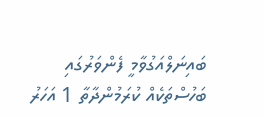ބައިނަލްއަގުވާމީ ފެންވަރުގައި ބަހުސްތަކެއް ކުރަމުންދާތާ 1 އަހަރު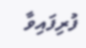ފުރިފައިވާ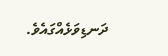ދަނޑިވަޅެއްގައެވެ.